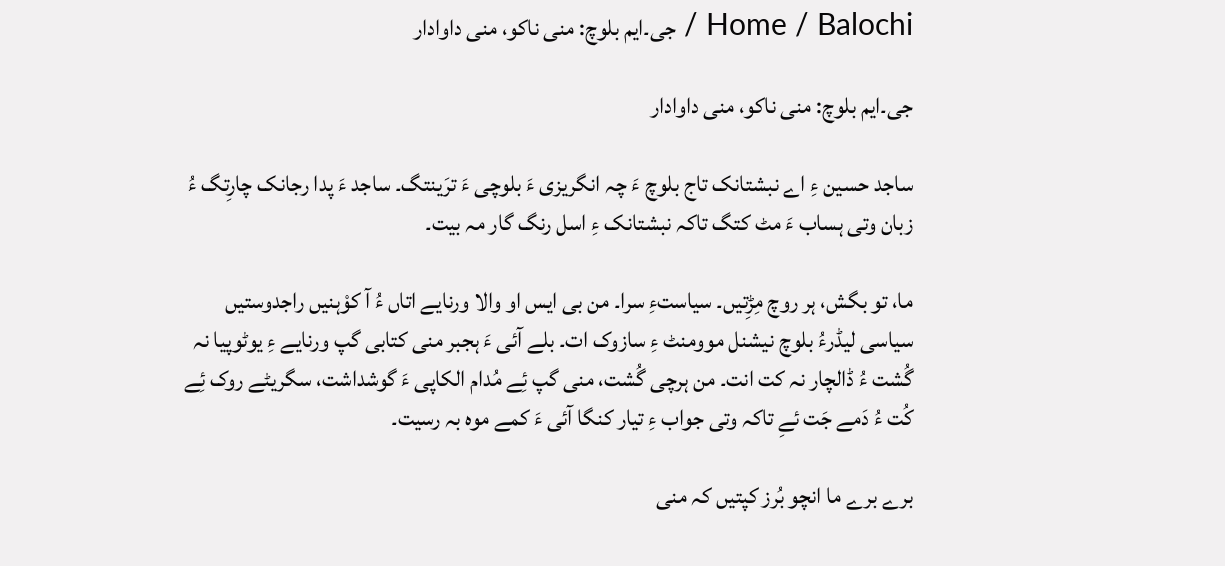Home / Balochi / جی۔ایم بلوچ: منی ناکو، منی داوادار

جی۔ایم بلوچ: منی ناکو، منی داوادار

ساجد حسین ءِ اے نبشتانک تاج بلوچ ءَ چہ انگریزی ءَ بلوچی ءَ ترَینتگ۔ ساجد ءَ پدا رجانک چارِتگ ءُ زبان وتی ہساب ءَ مٹ کتگ تاکہ نبشتانک ءِ اسل رنگ گار مہ بیت۔

ما، تو بگش، ہر روچ مِڑِتیں۔ سیاستءِ سرا۔ من بی ایس او والا ورنایے اتاں ءُ آ کوْہنیں راجدوستیں سیاسی لیڈرءُ بلوچ نیشنل موومنٹ ءِ سازوک ات۔ بلے آئی ءَ ہجبر منی کتابی گپ ورنایے ءِ یوٹوپیا نہ گُشت ءُ ڈالچار نہ کت انت۔ من ہرچی گُشت، منی گپ ئِے مُدام الکاپی ءَ گوشداشت، سگریٹے روک ئِے کُت ءُ دَمے جَت ئےِ تاکہ وتی جواب ءِ تیار کنگا آئی ءَ کمے موہ بہ رسیت۔

برے برے ما انچو بُرز کپتیں کہ منی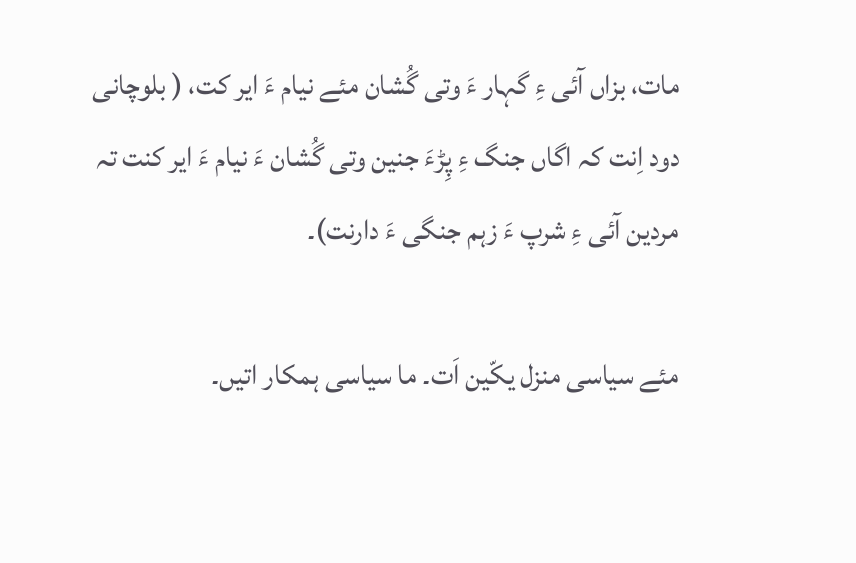مات، بزاں آئی ءِ گہار ءَ وتی گُشان مئے نیام ءَ ایر کت، ( بلوچانی دود اِنت کہ اگاں جنگ ءِ پِڑءَ جنین وتی گُشان ءَ نیام ءَ ایر کنت تہ مردین آئی ءِ شرپ ءَ زہم جنگی ءَ دارنت)۔

مئے سیاسی منزل یکّین اَت۔ ما سیاسی ہمکار اتیں۔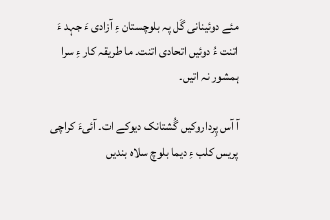مئے دوئینانی گَل پہ بلوچستان ءِ آزادی ءَ جہد ءَ اتنت ءُ دوئیں اتحادی اتنت۔ ما طریقہ کار ءِ سرا ہمشور نہ اتیں۔

آ آس پِرداروکیں گُشتانک دیوکے ات۔ آئیءَ کراچی پریس کلب ءِ دیما بلوچ سلاہ بندیں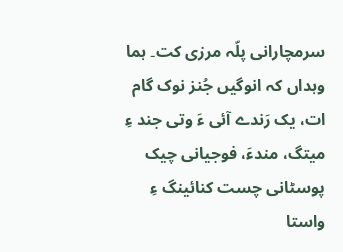سرمچارانی پلّہ مرزی کت۔ ہما وہداں کہ انوگیں جُنز نوک گام ات، یک رَندے آئی ءَ وتی جند ءِ میتگ، مندءَ، فوجیانی چیک پوسٹانی چست کنائینگ ءِ واستا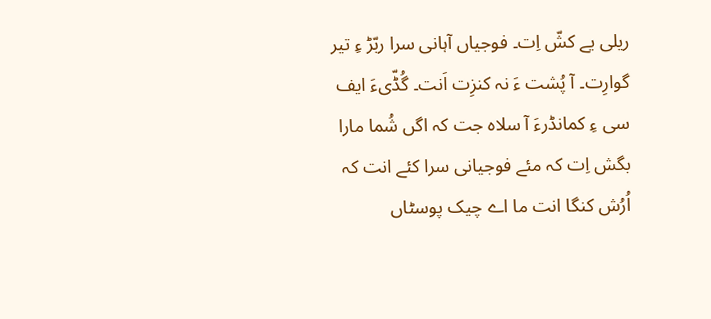ریلی یے کشّ اِت۔ فوجیاں آہانی سرا ربّڑ ءِ تیر گوارِت۔ آ پُشت ءَ نہ کنزِت اَنت۔ گُڈّیءَ ایف سی ءِ کمانڈرءَ آ سلاہ جت کہ اگں شُما مارا بگش اِت کہ مئے فوجیانی سرا کئے انت کہ اُرُش کنگا انت ما اے چیک پوسٹاں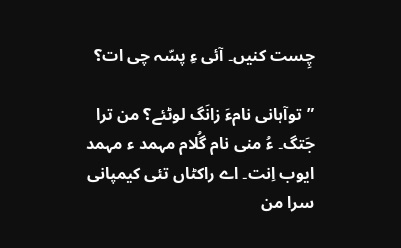چِست کنیں۔ آئی ءِ پسّہ چی ات؟

”توآہانی نامءَ زانَگ لوٹئے؟ من ترا جَتگ۔ ءُ منی نام گُلام مہمد ء مہمد ایوب اِنت۔ اے راکٹاں تئی کیمپانی سرا من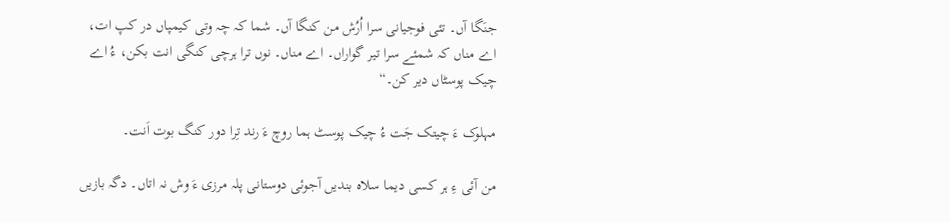جنَگا آں۔ تئی فوجیانی سرا اُرُش من کنگا آں۔ شما کہ چہ وتی کیمپاں در کپ ات، اے مناں کہ شمئے سرا تیر گواراں۔ اے مناں۔ نوں ترا ہرچی کنگی انت بکن، ءُ اے چیک پوسٹاں دیر کن۔“

مہلوک ءَ چیتک جَت ءُ چیک پوسٹ ہما روچ ءَ رند تِرا دور کنگ بوت اَنت۔

من آئی ءِ ہر کسی دیما سلاہ بندیں آجوئی دوستانی پلہ مرزی ءَ وش نہ اتاں۔ دگہ بازیں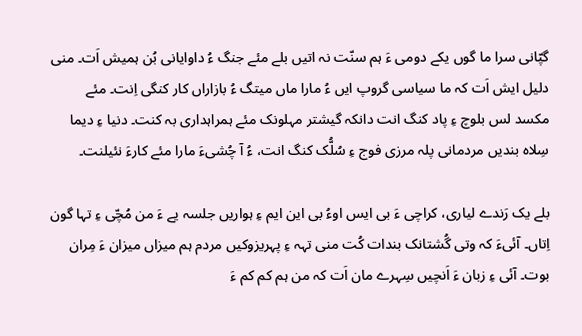گپّانی سرا ما گوں یکے دومی ءَ ہم سنّت نہ اتیں بلے مئے جنگ ءُ داوایانی بُن ہمیش اَت۔ منی دلیل ایش اَت کہ ما سیاسی گروپ ایں ءُ مارا ماں میتگ ءُ بازاراں کار کنگی اِنت۔ مئے مکسد لس بلوچ ءِ پاد کنگ انت دانکہ گیشتر مہلونک مئے ہمراہداری بہ کنت۔ دنیا ءِ دیما سِلاہ بندیں مردمانی پلہ مرزی فوج ءِ سُلُّک کنگ انت، ءُ آ چُشیءَ مارا مئے کارءَ نئیلنت۔

بلے یک رَندے لیاری، کراچی ءَ بی ایس اوءُ بی این ایم ءِ ہواریں جلسہ یے ءَ من مُچّی ءِ تہا گون اِتاں۔ آئیءَ کہ وتی گُشتانک بندات کُت منی تہہ ءِ پہریزوکیں مردم ہم میزاں میزان ءَ مِران بوت۔ آئی ءِ زبان ءَ اَنچیں سِہرے مان اَت کہ من ہم کم کم ءَ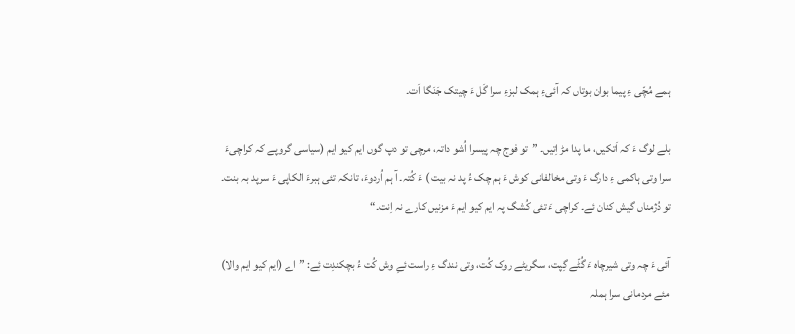ہمے مُچّی ءِ پیما بوان بوتاں کہ آئیءِ ہمک لبزءِ سرا گَل ءَ چیتک جَنَگا اَت۔

بلے لوگ ءَ کہ اَتکیں، ما پدا مڑ اِتیں۔ ”تو فوج چہ پیسرا اُشو داتہ، مرچی تو دپ گوں ایم کیو ایم (سیاسی گروپے کہ کراچیءَ سرا وتی ہاکمی ءِ دارگ ءَ وتی مخالفانی کوش ءَ ہم چک ءُ پد نہ بیت ) ءَ کُتہ۔ آ ہم اُردوءَ، تانکہ تئی ہبرءَ الکاپی ءَ سرپد بہ بنت۔ تو دُژمناں گیش کنان ئے۔ کراچی ءَ تئی کُشگ پہ ایم کیو ایم ءَ مزنیں کارے نہ اِنت۔“

آئی ءَ چہ وتی شیرچاہ ءَ گُٹّے گِپت، سگریٹے روک کُت، وتی نندگ ءِ راست ئےِ وش کُت ءُ بچکندِت ئِے: ”اے (ایم کیو ایم والا) مئے مردمانی سرا ہملہ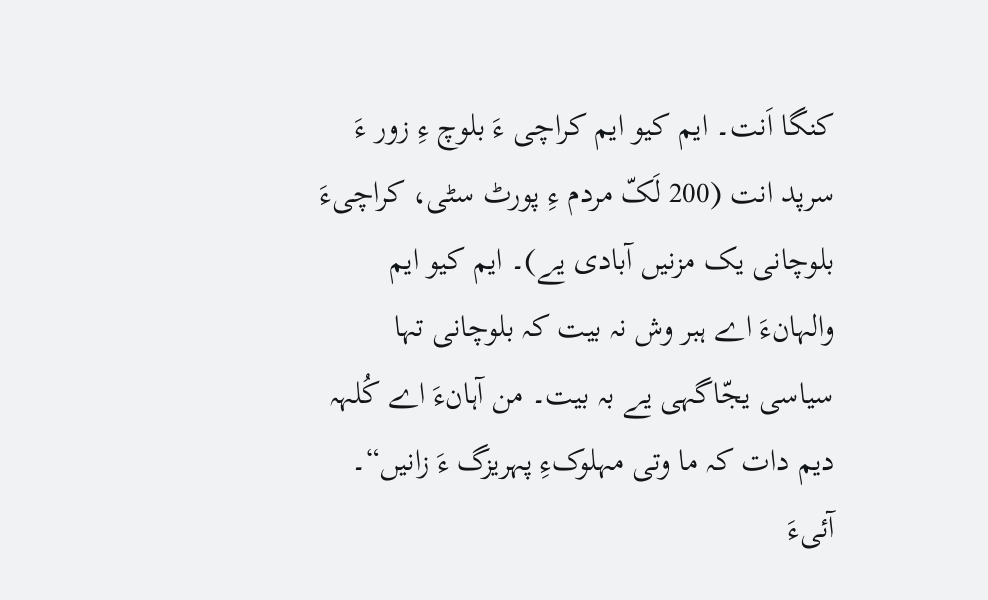کنگا اَنت۔ ایم کیو ایم کراچی ءَ بلوچ ءِ زور ءَ سرپد انت (200 لَکّ مردم ءِ پورٹ سٹی، کراچیءَ بلوچانی یک مزنیں آبادی یے)۔ ایم کیو ایم والہانءَ اے ہبر وش نہ بیت کہ بلوچانی تہا سیاسی یجّاگہی یے بہ بیت۔ من آہانءَ اے کُلہہ دیم دات کہ ما وتی مہلوکءِ پہریزگ ءَ زانیں“۔ آئیءَ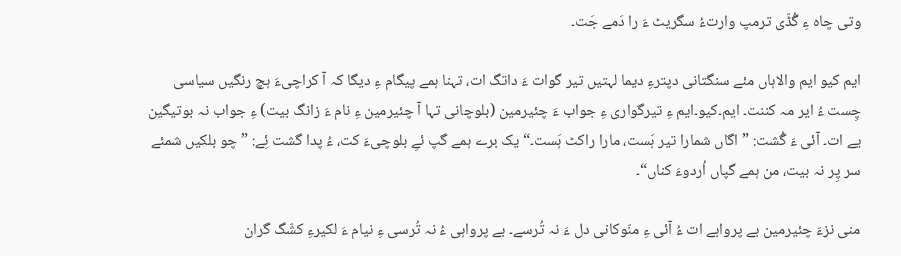وتی چاہ ءِ گُڈّی ترمپ وارتءُ سگریٹ ءَ را دَمے جَت۔

ایم کیو ایم والاہاں مئے سنگتانی دپترءِ دیما لہتیں تیر گوات ءَ داتگ ات، تہنا ہمے پیگام ءِ دیگا کہ آ کراچیءَ ہچ رنگیں سیاسی چِست ءُ ایر مہ کننت۔ ایم۔کیو۔ایم ءِ تیرگواری ءِ جواب ءَ چئیرمین (بلوچانی تہا آ چئیرمین ءِ نام ءَ زانگ بیت) ءِ جواب نہ بوتیگین یے ات۔ آئی ءَ گُشت: ”اگاں شمارا تیر ہَست، مارا راکٹ ہَست۔“ یک برے ہمے گپ ئےِ بلوچیءَ کت، ءُ پدا گشت ئِے: ”چو بلکیں شمئے سر پِر نہ بیت، من ہمے گپاں اُردوءَ کناں“۔

منی نزءَ چئیرمین بے پرواہے ات ءُ آئی ءِ منّوکانی دل ءَ نہ تُرسے۔ بے پرواہی ءُ نہ تُرسی ءِ نیام ءَ لکیرءِ کشّگ گران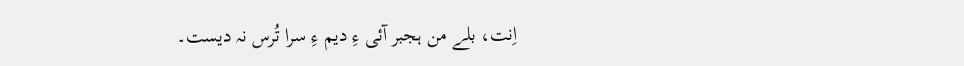اِنت، بلے من ہجبر آئی ءِ دیم ءِ سرا تُرس نہ دیست۔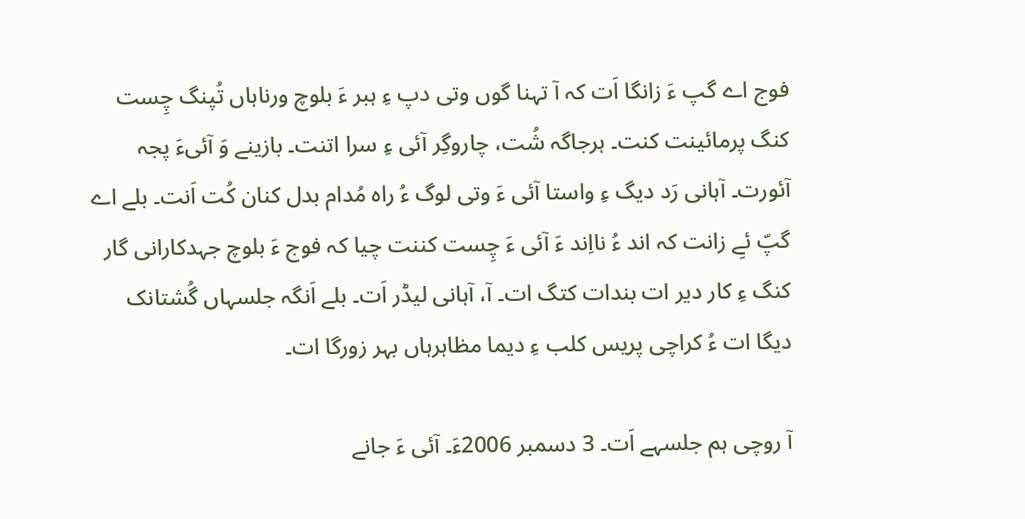فوج اے گپ ءَ زانگا اَت کہ آ تہنا گوں وتی دپ ءِ ہبر ءَ بلوچ ورناہاں تُپنگ چِست کنگ پرمائینت کنت۔ ہرجاگہ شُت، چاروگِر آئی ءِ سرا اتنت۔ بازینے وَ آئیءَ پجہ آئورت۔ آہانی رَد دیگ ءِ واستا آئی ءَ وتی لوگ ءُ راہ مُدام بدل کنان کُت اَنت۔ بلے اے گپّ ئےِ زانت کہ اند ءُ نااِند ءَ آئی ءَ چِست کننت چیا کہ فوج ءَ بلوچ جہدکارانی گار کنگ ءِ کار دیر ات بندات کتگ ات۔ آ، آہانی لیڈر اَت۔ بلے اَنگہ جلسہاں گُشتانک دیگا ات ءُ کراچی پریس کلب ءِ دیما مظاہرہاں بہر زورگا ات۔

آ روچی ہم جلسہے اَت۔ 3 دسمبر 2006ءَ۔ آئی ءَ جانے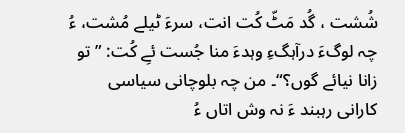شُشت ، گُد مَٹّ کُت انت، سرءَ ٹیلے مُشت، ءُ چہ لوگءَ درآہگءِ وہدءَ منا جُست ئےِ کُت: ”تو زانا نیائے گوں؟“۔ من چہ بلوچانی سیاسی کارانی رہبند ءَ نہ وش اتاں ءُ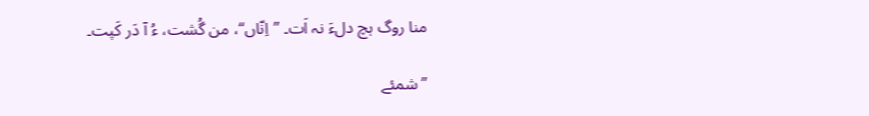منا روگ ہچ دلءَ نہ اَت۔ ”اِنّاں“، من گُشت، ءُ آ دَر کَپت۔

”شمئے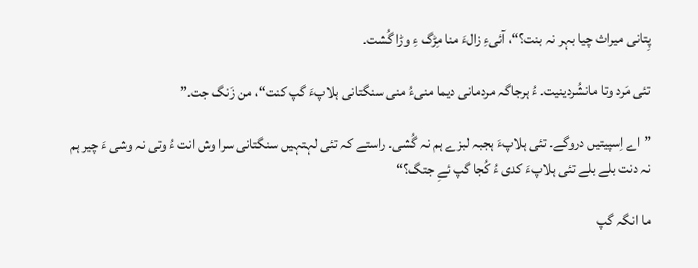پِتانی میراث چیا بہر نہ بنت؟“، آئیءِ زالءَ منا مِڑگ ءِ وڑا گُشت۔

تئی مَرد وتا مانشُردینیت۔ ءُ ہرجاگہ مردمانی دیما منیءُ منی سنگتانی ہلاپءَ گپ کنت“، من زَنگ جت۔”

”اے اِسپیتیں دروگے۔ تئی ہلاپءَ ہجبہ لبزے ہم نہ گُشی۔ راستے کہ تئی لہتہیں سنگتانی سرا وش انت ءُ وتی نہ وشی ءَ چیر ہم نہ دنت بلے بلے تئی ہلاپءَ کدی ءُ کُجا گپ ئےِ جتگ؟“

ما انگہ گپ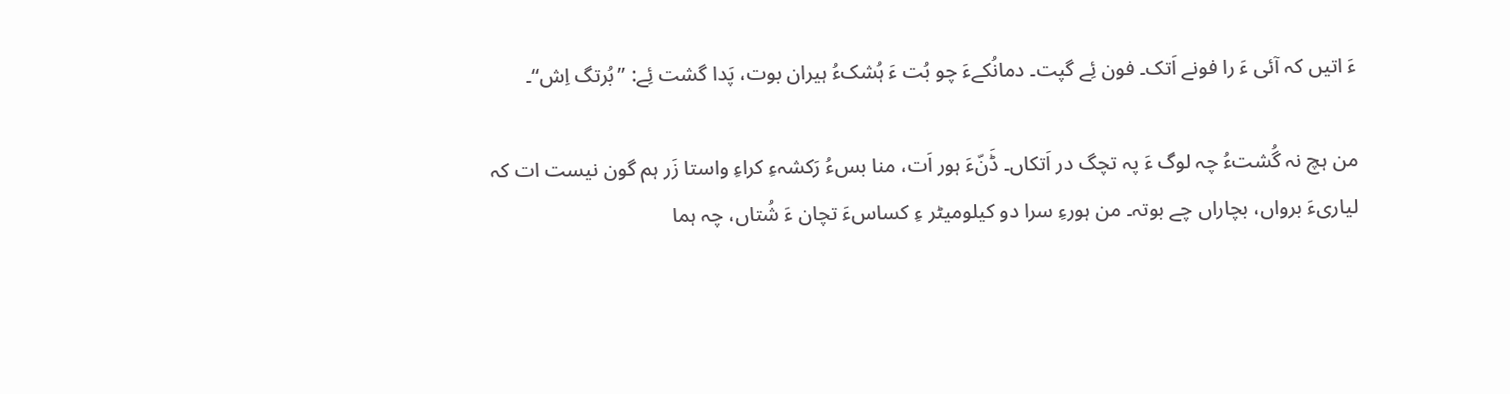ءَ اتیں کہ آئی ءَ را فونے اَتک۔ فون ئِے گپت۔ دمانُکےءَ چو بُت ءَ ہُشکءُ ہیران بوت، پَدا گشت ئِے: ”بُرتگ اِش“۔

من ہچ نہ گُشتءُ چہ لوگ ءَ پہ تچگ در اَتکاں۔ ڈَنّءَ ہور اَت، منا بسءُ رَکشہءِ کراءِ واستا زَر ہم گون نیست ات کہ لیاریءَ برواں، بچاراں چے بوتہ۔ من ہورءِ سرا دو کیلومیٹر ءِ کساسءَ تچان ءَ شُتاں، چہ ہما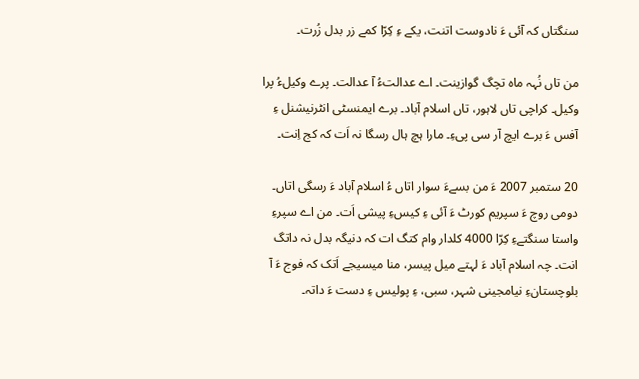سنگتاں کہ آئی ءَ نادوست اتنت، یکے ءِ کِرّا کمے زر بدل زُرت۔

من تاں نُہہ ماہ تچگ گوازینت۔ اے عدالتءُ آ عدالت۔ پرے وکیلءُ پرا وکیل۔ کراچی تاں لاہور، تاں اسلام آباد۔ برے ایمنسٹی انٹرنیشنل ءِ آفس ءَ برے ایچ آر سی پیءِ۔ مارا ہچ ہال رسگا نہ اَت کہ کج اِنت۔

20 ستمبر 2007 ءَ من بسےءَ سوار اتاں ءُ اسلام آباد ءَ رسگی اتاں۔ دومی روچ ءَ سپریم کورٹ ءَ آئی ءِ کیسءِ پیشی اَت۔ من اے سپرءِ واستا سنگتےءِ کِرّا 4000 کلدار وام کتگ ات کہ دنیگہ بدل نہ داتگ انت۔ چہ اسلام آباد ءَ لہتے میل پیسر، منا میسیجے اَتک کہ فوج ءَ آ بلوچستانءِ نیامجینی شہر، سبی، ءِ پولیس ءِ دست ءَ داتہ۔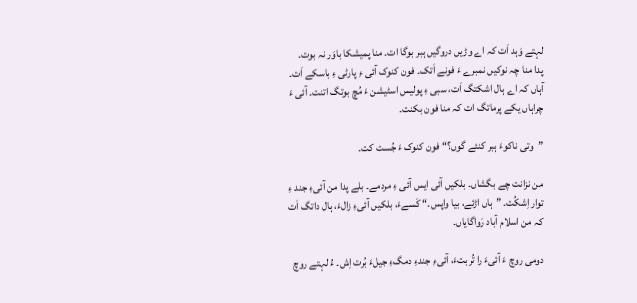لہتے وَہد اَت کہ اے وڑیں دروگیں ہبر بوگا ات۔ منا پمیشکا باوَر نہ بوت۔ پدا منا چہ نوکیں نمبرے ءَ فونے اَتک۔ فون کنوک آئی ءِ پارٹی ءِ باسکے اَت۔ آہاں کہ اے ہال اشکتگ اَت، سبی ءِ پولیس اسٹیشن ءَ مُچ بوتگ اتنت۔ آئی ءَ چراہاں یکے پرماتگ ات کہ منا فون بکنت۔

”وتی ناکوءَ ہبر کنئے گوں؟“ فون کنوک ءَ جُست کت۔

من نزانت چے بگشاں۔ بلکیں آئی ایس آئی ءِ مردمے۔ بلے پدا من آئیءِ جند ءِ توار اِشکُت۔ ”ہاں اڑئے، بیا واپس۔“ کَسےءَ، بلکیں آئیءِ زالءَ، ہال داتگ اَت کہ من اسلام آباد رَواگایاں۔

دومی روچ ءَ آئیءَ را تُربتءَ، آئیءِ جندءِ دمگءِ جیلءَ بُرت اِش۔ ءُ لہتے روچ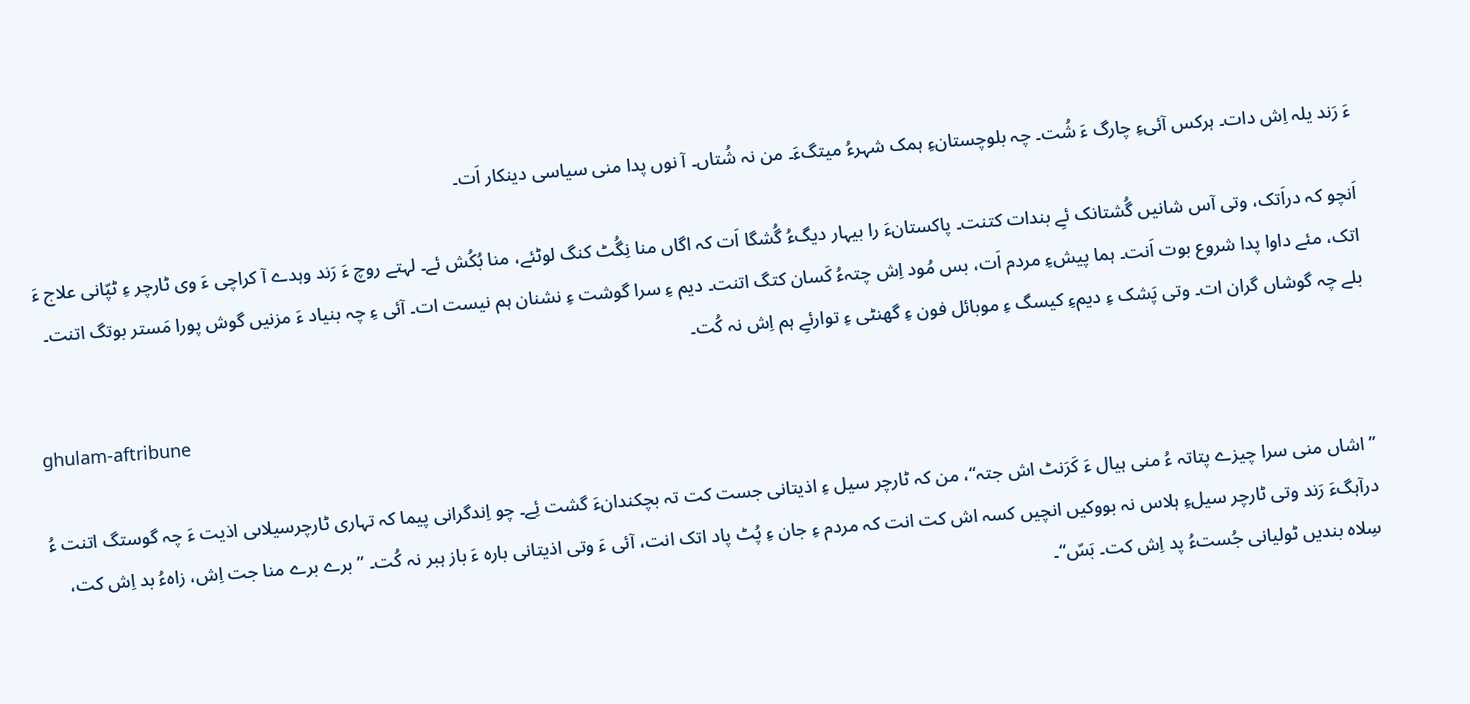ءَ رَند یلہ اِش دات۔ ہرکس آئیءِ چارگ ءَ شُت۔ چہ بلوچستانءِ ہمک شہرءُ میتگءَ۔ من نہ شُتاں۔ آ نوں پدا منی سیاسی دینکار اَت۔

اَنچو کہ دراَتک، وتی آس شانیں گُشتانک ئےِ بندات کتنت۔ پاکستانءَ را بیہار دیگءُ گُشگا اَت کہ اگاں منا نِگُٹ کنگ لوٹئے، منا بُکُش ئے۔ لہتے روچ ءَ رَند وہدے آ کراچی ءَ وی ٹارچر ءِ ٹپّانی علاج ءَ اتک، مئے داوا پدا شروع بوت اَنت۔ ہما پیشءِ مردم اَت، بس مُود اِش چتہءُ کَسان کتگ اتنت۔ دیم ءِ سرا گوشت ءِ نشنان ہم نیست ات۔ آئی ءِ چہ بنیاد ءَ مزنیں گوش پورا مَستر بوتگ اتنت۔ بلے چہ گوشاں گران ات۔ وتی پَشک ءِ دیمءِ کیسگ ءِ موبائل فون ءِ گھنٹی ءِ توارئےِ ہم اِش نہ کُت۔

ghulam-aftribune

”اشاں منی سرا چیزے پتاتہ ءُ منی ہیال ءَ کَرَنٹ اش جتہ“، من کہ ٹارچر سیل ءِ اذیتانی جست کت تہ بچکندانءَ گشت ئِے۔ چو اِندگرانی پیما کہ تہاری ٹارچرسیلاںی اذیت ءَ چہ گوستگ اتنت ءُ درآہگءَ رَند وتی ٹارچر سیلءِ ہلاس نہ بووکیں انچیں کسہ اش کت انت کہ مردم ءِ جان ءِ پُٹ پاد اتک انت، آئی ءَ وتی اذیتانی بارہ ءَ باز ہبر نہ کُت۔ ”برے برے منا جت اِش، زاہءُ بد اِش کت، سِلاہ بندیں ٹولیانی جُستءُ پد اِش کت۔ بَسّ“۔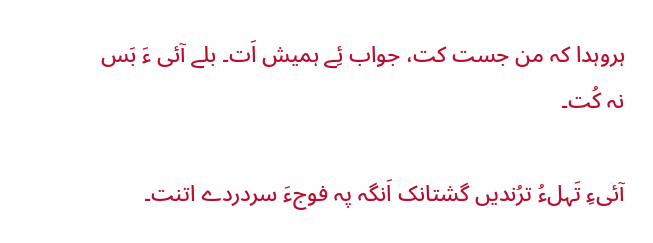ہروہدا کہ من جست کت، جواب ئِے ہمیش اَت۔ بلے آئی ءَ بَس نہ کُت۔

آئیءِ تَہلءُ ترُندیں گشتانک اَنگہ پہ فوجءَ سردردے اتنت۔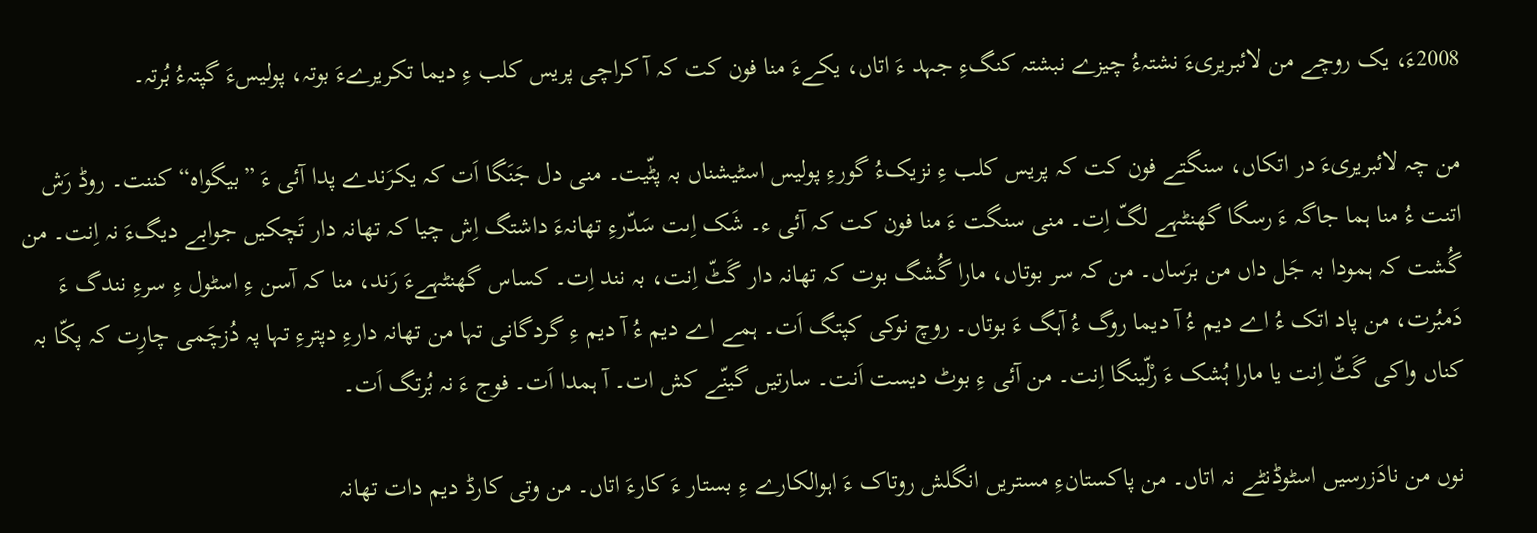2008ءَ، یک روچے من لائبریریءَ نشتہءُ چیزے نبشتہ کنگءِ جہد ءَ اتاں، یکےءَ منا فون کت کہ آ کراچی پریس کلب ءِ دیما تکریرےءَ بوتہ، پولیسءَ گپتہءُ بُرتہ۔

من چہ لائبریریءَ در اتکاں، سنگتے فون کت کہ پریس کلب ءِ نزیکءُ گورءِ پولیس اسٹیشناں بہ پٹّیت۔ منی دل جَنَگا اَت کہ یکرَندے پدا آئی ءَ ”بیگواہ“ کننت۔ روڈ رَش اتنت ءُ منا ہما جاگہ ءَ رسگا گھنٹہے لگّ اِت۔ منی سنگت ءَ منا فون کت کہ آئی ء۔ شَک اِںت سَدّرءِ تھانہءَ داشتگ اِش چیا کہ تھانہ دار تَچکیں جوابے دیگءَ نہ اِنت۔ من گُشت کہ ہمودا بہ جَل داں من برَساں۔ من کہ سر بوتاں، مارا گُشگ بوت کہ تھانہ دار گَٹّ اِنت، بہ نند اِت۔ کساس گھنٹہےءَ رَند، منا کہ آسن ءِ اسٹول ءِ سرءِ نندگ ءَ دَمبُرت، من پاد اتک ءُ اے دیم ءُ آ دیما روگ ءُ آہگ ءَ بوتاں۔ روچ نوکی کپتگ اَت۔ ہمے اے دیم ءُ آ دیم ءِ گردگانی تہا من تھانہ دارءِ دپترءِ تہا پہ دُزچَمی چارِت کہ پکّا بہ کناں واکی گَٹّ اِنت یا مارا ہُشک ءَ رْلّینگا اِنت۔ من آئی ءِ بوٹ دیست اَنت۔ سارتیں گینّے کش ات۔ آ ہمدا اَت۔ فوج ءَ نہ بُرتگ اَت۔

نوں من نادَزرسیں اسٹوڈنٹے نہ اتاں۔ من پاکستانءِ مستریں انگلش روتاک ءَ اہوالکارے ءِ بستار ءَ کارءَ اتاں۔ من وتی کارڈ دیم دات تھانہ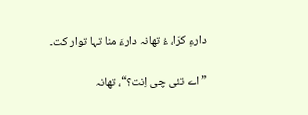دارءِ کرَا، ءُ تھانہ دارءَ منا تہا توار کت۔

”اے تئی چی اِنت؟“، تھانہ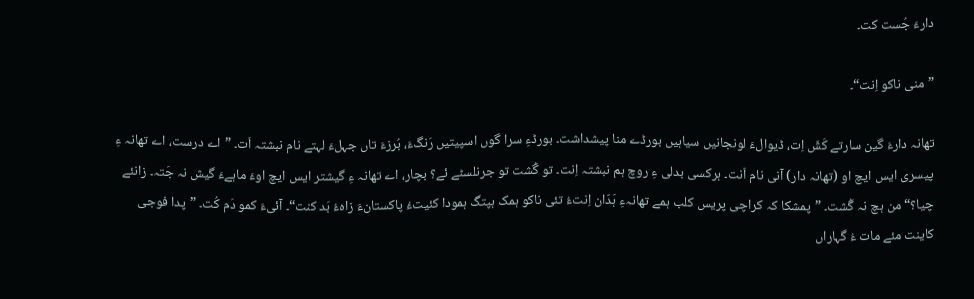دارءَ جُست کت۔

”منی ناکو اِنت“۔

تھانہ دارءَ گین سارتے کَشّ اِت، ڈیوالءَ لونجانیں سیاہیں بورڈے منا پیشداشت۔ بورڈءِ سرا گوں اسپیتیں رَنگءَ، بُرزءَ تاں جہلءَ لہتے نام نبشتہ اَت۔ ”اے درست، اے تھانہ ءِ پیسری ایس ایچ او (تھانہ دار) آنی نام اَنت۔ ہرکسی بدلی ءِ روچ ہم نبشتہ اِنت۔ تو گُشت تو جرنلسٹے ئے؟ بچار، اے تھانہ ءِ گیشتر ایس ایچ اوءَ ماہےءَ گیش نہ جَتہ۔ زانئے چیا؟“ من ہچ نہ گُشت۔ ”پمشکا کہ کراچی پریس کلب ہمے تھانہءِ ہَدّان اِنتءُ تئی ناکو ہمک ہپتگ ہمودا کئیتءُ پاکستانءَ زاہءُ بَد کنت“۔ آئیءَ کمو دَم کُت۔ ”پدا فوجی کاینت مئے مات ءُ گہاراں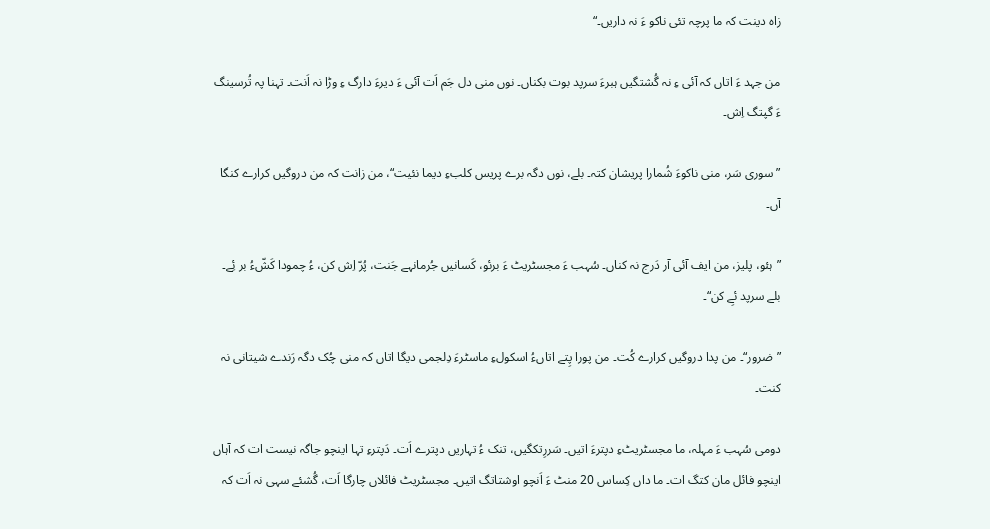زاہ دینت کہ ما پرچہ تئی ناکو ءَ نہ داریں۔“

من جہد ءَ اتاں کہ آئی ءِ نہ گُشتگیں ہبرءَ سرپد بوت بکناں۔ نوں منی دل جَم اَت آئی ءَ دیرءَ دارگ ءِ وڑا نہ اَنت۔ تہنا پہ تُرسینگ ءَ گپتگ اِش۔

”سوری سَر، منی ناکوءَ شُمارا پریشان کتہ۔ بلے، نوں دگہ برے پریس کلبءِ دیما نئیت“، من زانت کہ من دروگیں کرارے کنگا آں۔

”ہئو، پلیز، من ایف آئی آر دَرج نہ کناں۔ سُہب ءَ مجسٹریٹ ءَ برئو، کَسانیں جُرمانہے جَنت، پُرّ اِش کن، ءُ چمودا کَشّءُ بر ئِے۔ بلے سرپد ئےِ کن“۔

”ضرور“۔ من پدا دروگیں کرارے کُت۔ من پورا پِتے اتاںءُ اسکولءِ ماسٹرءَ دِلجمی دیگا اتاں کہ منی چُک دگہ رَندے شیتانی نہ کنت۔

دومی سُہب ءَ مہلہ، ما مجسٹریٹءِ دپترءَ اتیں۔ سَررِتکگیں، تنک ءُ تہاریں دپترے اَت۔ دَپترءِ تہا اینچو جاگہ نیست ات کہ آہاں اینچو فائل مان کتگ ات۔ ما داں کِساس 20 منٹ ءَ اَنچو اوشتاتگ اتیں۔ مجسٹریٹ فائلاں چارگا اَت، گُشئے سہی نہ اَت کہ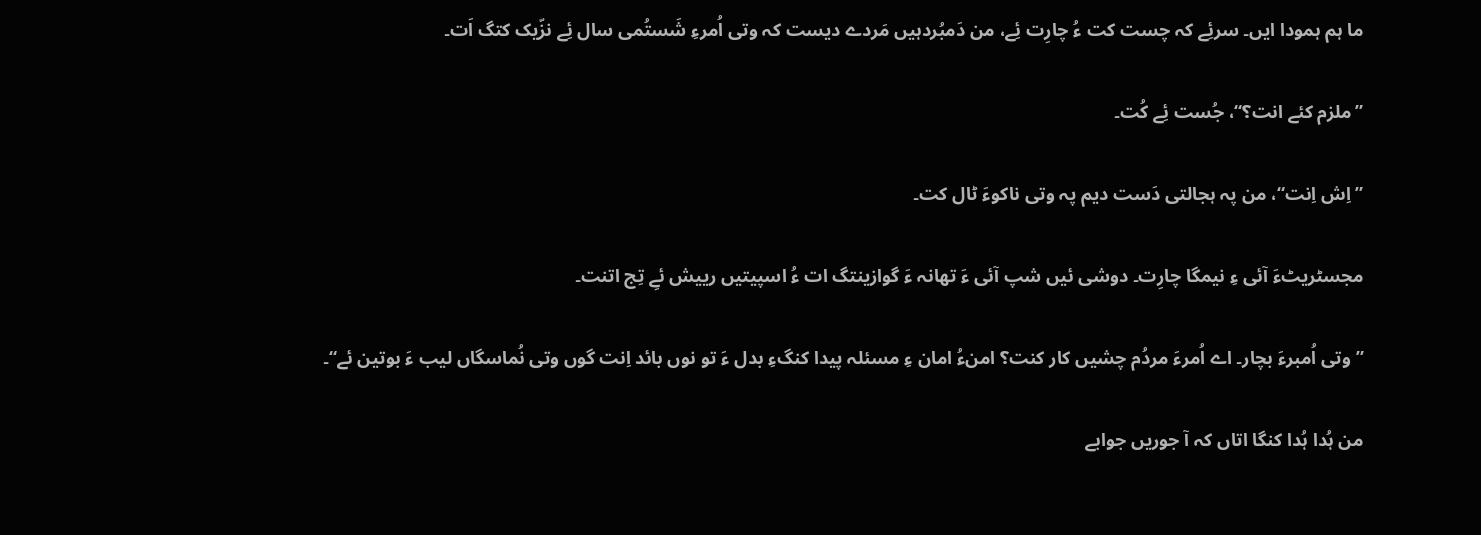ما ہم ہمودا ایں۔ سرئِے کہ چست کت ءُ چارِت ئِے، من دَمبُردہیں مَردے دیست کہ وتی اُمرءِ شَستُمی سال ئِے نزّیک کتگ اَت۔

”ملزم کئے انت؟“، جُست ئِے کُت۔

”اِش اِنت“، من پہ ہجالتی دَست دیم پہ وتی ناکوءَ ٹال کت۔

مجسٹریٹءَ آئی ءِ نیمگا چارِت۔ دوشی ئیں شپ آئی ءَ تھانہ ءَ گوازینتگ ات ءُ اسپیتیں رییش ئےِ تِج اتنت۔

”وتی اُمبرءَ بچار۔ اے اُمرءَ مردُم چشیں کار کنت؟ امنءُ امان ءِ مسئلہ پیدا کنگءِ بدل ءَ تو نوں بائد اِنت گوں وتی نُماسگاں لیب ءَ بوتین ئے“۔

من ہُدا ہُدا کنگا اتاں کہ آ جوریں جوابے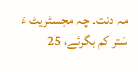مہ دنت۔ چہ مجسٹریٹ ءَ سَتر کم بگرئے، 25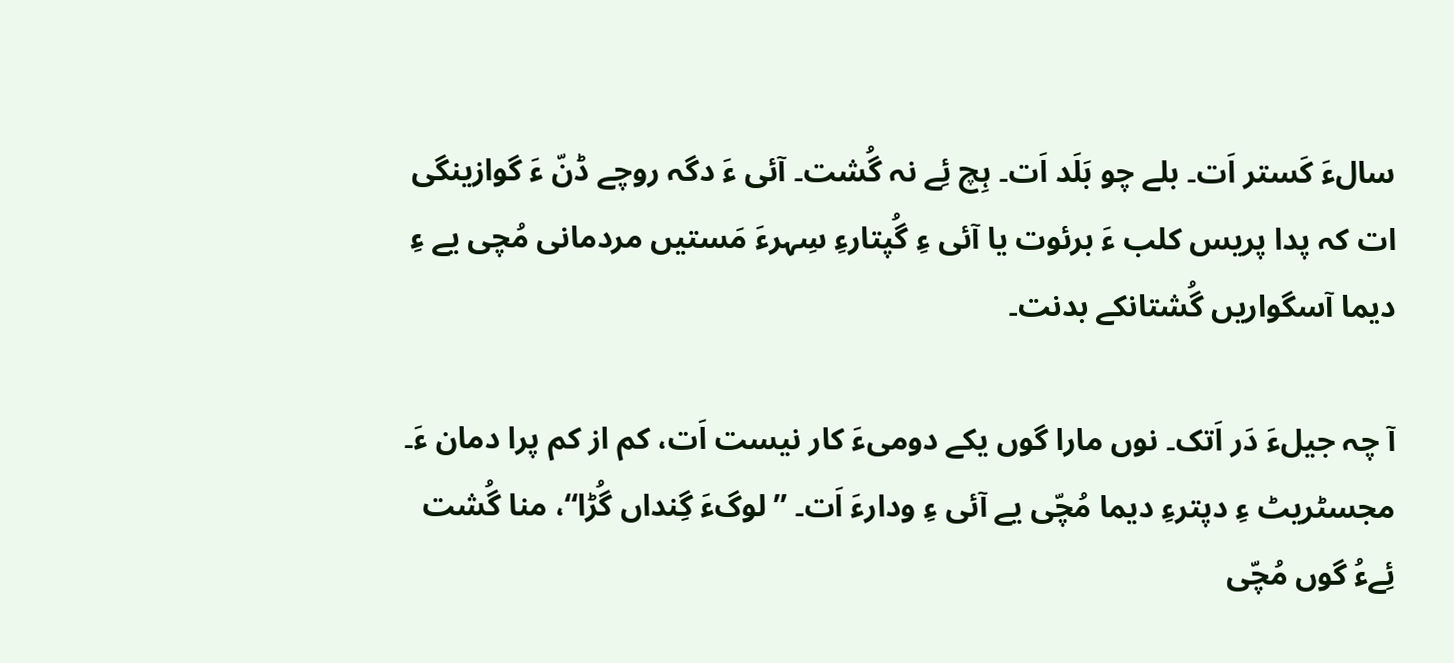سالءَ کَستر اَت۔ بلے چو بَلَد اَت۔ ہِچ ئِے نہ گُشت۔ آئی ءَ دگہ روچے ڈنّ ءَ گوازینگی ات کہ پدا پریس کلب ءَ برئوت یا آئی ءِ گُپتارءِ سِہرءَ مَستیں مردمانی مُچی یے ءِ دیما آسگواریں گُشتانکے بدنت۔

آ چہ جیلءَ دَر اَتک۔ نوں مارا گوں یکے دومیءَ کار نیست اَت، کم از کم پرا دمان ءَ۔ مجسٹریٹ ءِ دپترءِ دیما مُچّی یے آئی ءِ ودارءَ اَت۔ ”لوگءَ گِنداں گُڑا“، منا گُشت ئِےءُ گوں مُچّی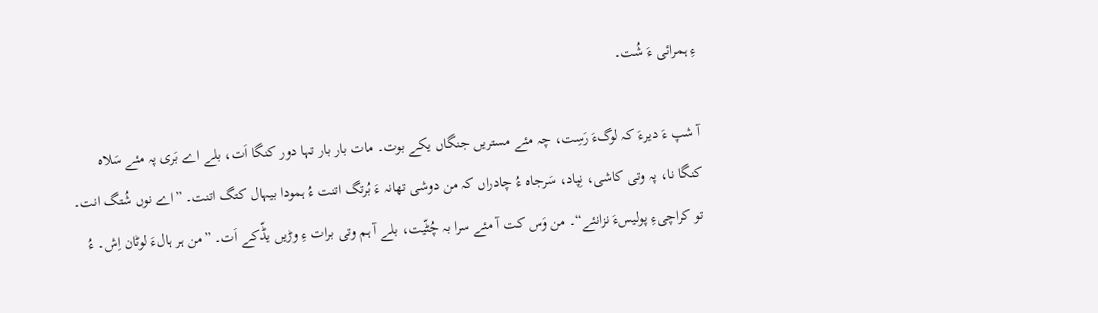ءِ ہمرائی ءَ شُت۔

آ شپ ءَ دیرءَ کہ لوگءَ رَسِت، چہ مئے مستریں جنگاں یکے بوت۔ مات بار بار تہا دور کنگا اَت، بلے اے بَری پہ مئے سَلاہ کنگا نا، پہ وتی کاشی، نِپاد، سَرجاہ ءُ چادراں کہ من دوشی تھانہ ءَ بُرتگ اتنت ءُ ہمودا بیہال کتگ اتنت۔ ”اے نوں شُتگ انت۔ تو کراچیءِ پولیسءَ نزانئے“۔ من وَس کت آ مئے سرا بہ چُٹّیت، بلے آ ہم وتی برات ءِ وڑیں یڈّکے اَت۔ ”من ہر ہالءَ لوٹان اِش۔ ءُ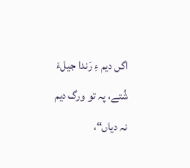اگں دیم ءِ رَندا جیلءَ شُتے، پہ تو ورگ دیم نہ دیاں“،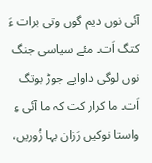آئی نوں دیم گوں وتی برات ءَ کتگ اَت۔ مئے سیاسی جنگ نوں لوگی داوایے جوڑ بوتگ اَت۔ ما کرار کت کہ ما آئی ءِ واستا نوکیں رَزان بہا زُوریں،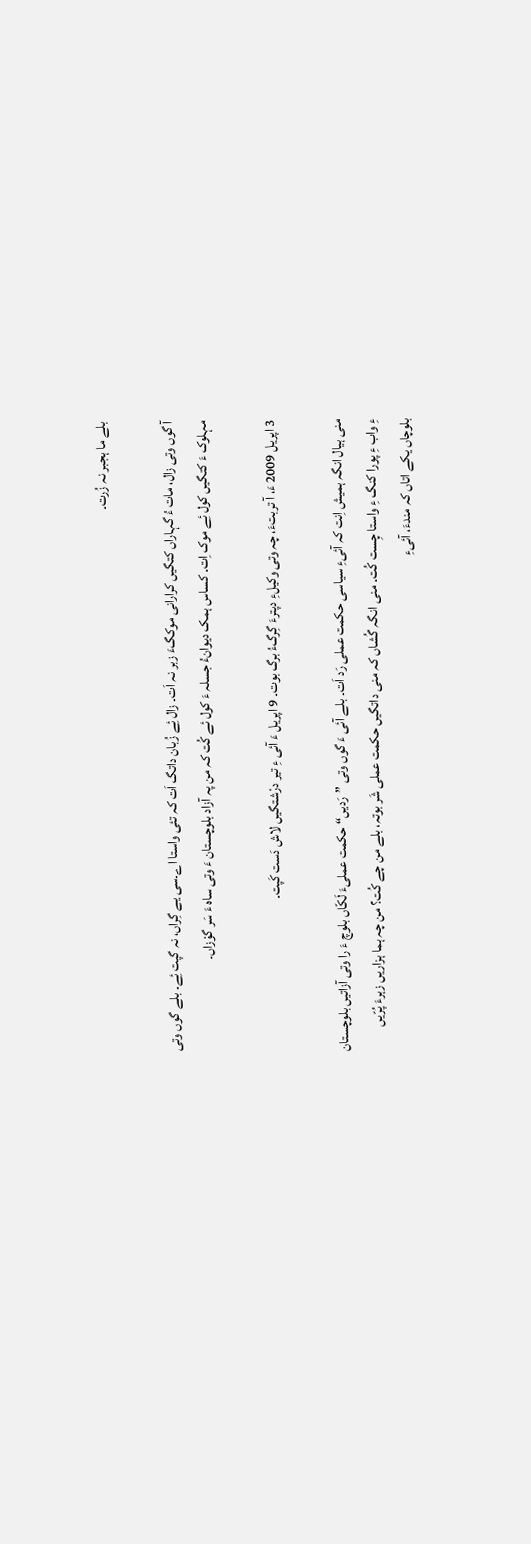بلے ما ہجبر نہ زُرت۔

آ گوں وتی زال، مات ءُ گہاراں کتگیں کرارانی موکگءَ زبر نہ اَت۔ زال ئِے زُبان داتگ اَت کہ تئی واستا اے۔سی یے گِراں، نہ گپت ئِے۔ بلے گوں وتی مہلوک ءَ کتگیں کول ئِے موک اِت۔ کساس ہمک دیوانءُ جسلہ ءَ کول ئے کُت کہ من پہ آزاد بلوچستان ءَ وتی ساہ ءَ سَر گوْزاں۔

3 اپریل 2009 ءَ، آ تربتءَ، چہ وتی وکیلءِ دپترءَ گِرگءُ برگ بوت۔ 9 اپریل ءَ آئی ءِ تیر درْشتگیں لاش دَست کَپت۔

منی ہیال انگہ ہمیش اِنت کہ آئیءِ سیاسی حکمت عملی رَد اَت۔ بلے آئی ءَ گوں وتی ”رَدیں“ حکمت عملیءَ لَکّاں بلوچ ءَ را وتی آزاتیں بلوچستان ءِ واب ءِ پورا کنگ ءِ واستا چِست کُت۔ منی انگہ گُشاں کہ منی داتگیں حکمت عملی شَر بوتہ، بلے من چے کُت؟ من چہ ہما ہزاریں زہرءَ پُرّیں بلوچاں یکے اتاں کہ مندءَ، آئیءِ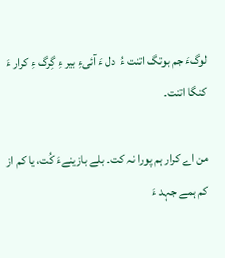لوگءَ جم بوتگ اتنت ءُ  دل ءَ آئیءِ بیر ءِ گِرگ ءِ کرار ءَ کنگا اتنت۔

من اے کرار ہم پورا نہ کت۔ بلے بازینےءَ کُت، یا کم از کم ہمے جہد ءَ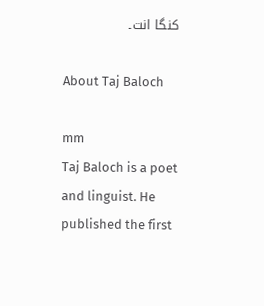کنگا انت۔

About Taj Baloch

mm
Taj Baloch is a poet and linguist. He published the first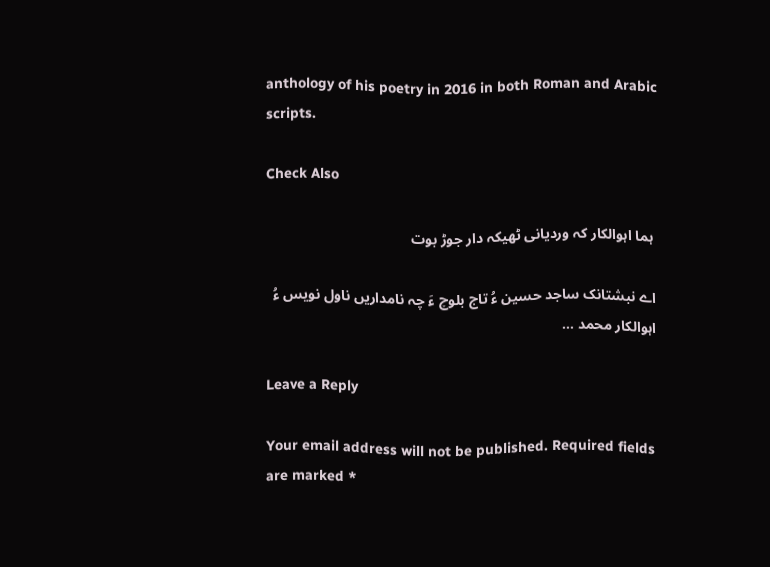anthology of his poetry in 2016 in both Roman and Arabic scripts.

Check Also

 ہما اہوالکار کہ وردیانی ٹھیکہ دار جوڑ بوت

اے نبشتانک ساجد حسین ءُ تاج بلوچ ءَ چہ نامداریں ناول نویس ءُ اہوالکار محمد …

Leave a Reply

Your email address will not be published. Required fields are marked *